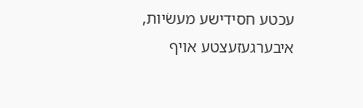עכטע חסידישע מעשׂיות, איבערגעזעצטע אױף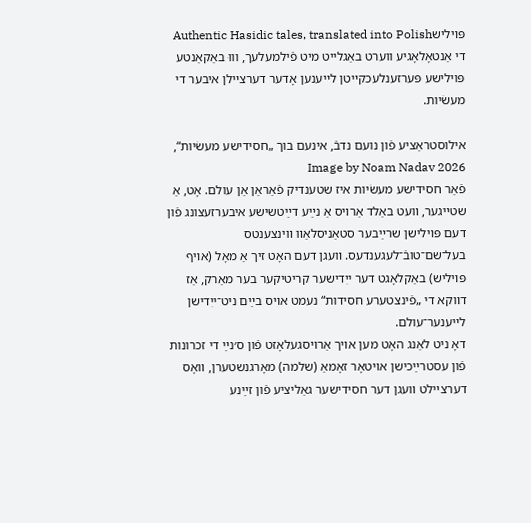פּױלישAuthentic Hasidic tales, translated into Polish
די אַנטאָלאָגיע ווערט באַגלייט מיט פֿילמעלעך, וווּ באַקאַנטע פּוילישע פּערזענלעכקײטן לײענען אָדער דערצײלן איבער די מעשׂיות.

אילוסטראַציע פֿון נועם נדבֿ, אינעם בוך „חסידישע מעשׂיות“, 2026 Image by Noam Nadav
פֿאַר חסידישע מעשׂיות איז שטענדיק פֿאַראַן אַן עולם. אָט, אַ שטײגער, װעט באַלד אַרױס אַ נײַע דײַטשישע איבערזעצונג פֿון דעם פּױלישן שרײַבער סטאַניסלאַװ װינצענטס בעל־שם־טובֿ־לעגענדעס. װעגן דעם האָט זיך אַ מאָל (אױף פּױליש) באַקלאָגט דער ייִדישער קריטיקער בער מאַרק, אַז דװקא די „פֿינצטערע חסידות“ נעמט אױס בײַם ניט־ייִדישן לײענער־עולם.
דאָ ניט לאַנג האָט מען אױך אַרױסגעלאָזט פֿון ס׳נײַ די זכרונות פֿון עסטרײַכישן אױטאָר זאָמאַ (שלמה) מאָרגנשטערן, װאָס דערצײלט װעגן דער חסידישער גאַליציע פֿון זײַנע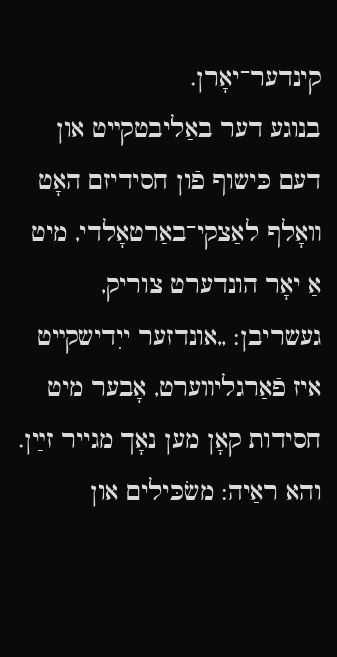קינדער־יאָרן.
בנוגע דער באַליבטקײט און דעם כּישוף פֿון חסידיזם האָט װאָלף לאַצקי־באַרטאָלדי, מיט אַ יאָר הונדערט צוריק, געשריבן: „אונדזער ייִדישקײט איז פֿאַרגליװערט, אָבער מיט חסידות קאָן מען נאָך מגייר זײַן. והא ראַיה: משׂכּילים און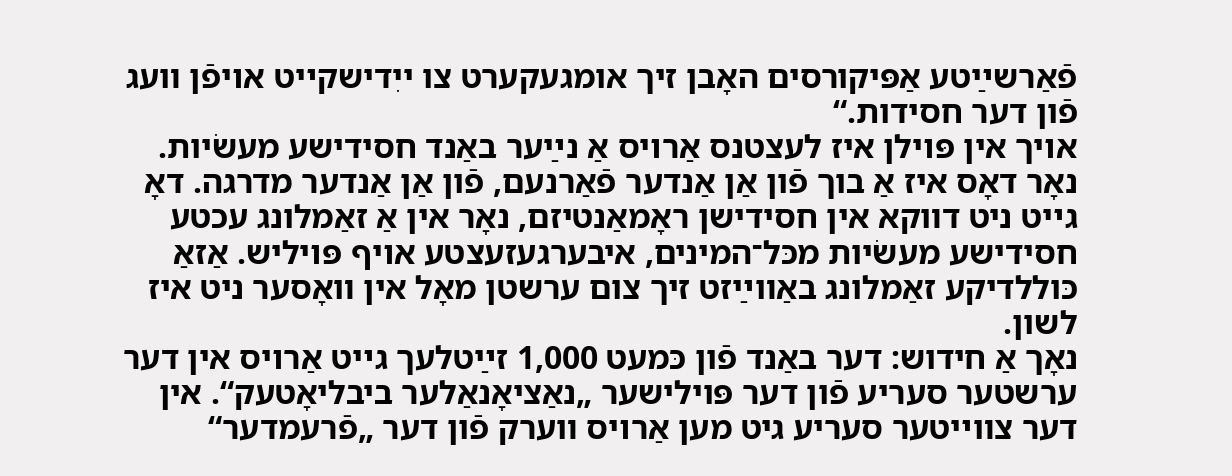פֿאַרשײַטע אַפּיקורסים האָבן זיך אומגעקערט צו ייִדישקײט אױפֿן װעג פֿון דער חסידות.“
אױך אין פּױלן איז לעצטנס אַרױס אַ נײַער באַנד חסידישע מעשׂיות. נאָר דאָס איז אַ בוך פֿון אַן אַנדער פֿאַרנעם, פֿון אַן אַנדער מדרגה. דאָ גײט ניט דװקא אין חסידישן ראָמאַנטיזם, נאָר אין אַ זאַמלונג עכטע חסידישע מעשׂיות מכּל־המינים, איבערגעזעצטע אױף פּױליש. אַזאַ כּוללדיקע זאַמלונג באַװײַזט זיך צום ערשטן מאָל אין װאָסער ניט איז לשון.
נאָך אַ חידוש: דער באַנד פֿון כּמעט 1,000 זײַטלעך גײט אַרױס אין דער ערשטער סעריע פֿון דער פּוילישער „נאַציאָנאַלער ביבליאָטעק“. אין דער צװײטער סעריע גיט מען אַרױס װערק פֿון דער „פֿרעמדער“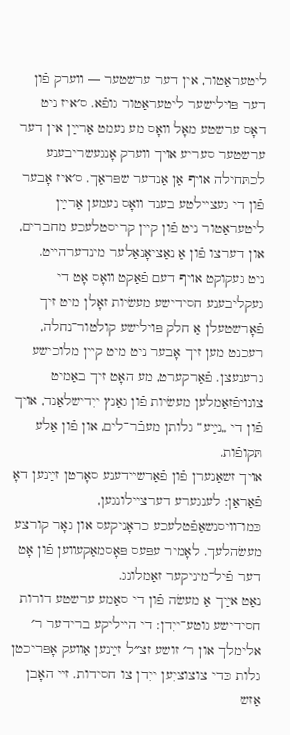ליטעראַטור, אין דער ערשטער — װערק פֿון דער פּױלישער ליטעראַטור גופֿא. ס׳איז ניט דאָס ערשטע מאָל װאָס מע נעמט אַרײַן אין דער ערשטער סעריע אױך װערק אָנגעשריבענע לכתּחילה אױף אַן אַנדער שפּראַך. ס׳איז אָבער פֿון די געצײלטע בענד װאָס נעמען אַרײַן ליטעראַטור ניט פֿון קײן קריסטלעכע מחברים, און דערצו פֿון אַ נאַציאָנאַלער מינדערהײט.
ניט געקוקט אױף דעם פֿאַקט װאָס אָט די געקליבענע חסידישע מעשׂיות זאָלן מיט זיך פֿאָרשטעלן אַ חלק פּױלישע קולטור־נחלה, רעכנט מען זיך אָבער ניט מיט קײן מלוכישע גרענעצן. פֿאַרקערט, מע האָט זיך באַמיט צונױפֿזאַמלען מעשׂיות פֿון גאַנץ ייִדישלאַנד, אױך פֿון די „נײַע“ גלותן מעבֿר־לים, און פֿון אַלע תּקופֿות.
אױך זשאַנערן פֿון פֿאַרשײדענע סאָרטן זײַנען דאָ פֿאַראַן: לענגערע דערצײלונגען, כּמו־װיסנשאַפֿטלעכע כראָניקעס און גאָר קורצע מעשׂהלעך. לאָמיר עפּעס פּאָסמאַקעװען פֿון אָט דער פֿיל־מיניקער זאַמלונג.
נאַט אײַך אַ מעשׂה פֿון די סאַמע ערשטע דורות חסידישע גוטע־ייִדן: די הײליקע ברידער ר׳ אלימלך און ר׳ זושע זצ״ל זײַנען אַװעק אָפּריכטן גלות כּדי צוצוציִען ייִדן צו חסידות. זײ האָבן אַזש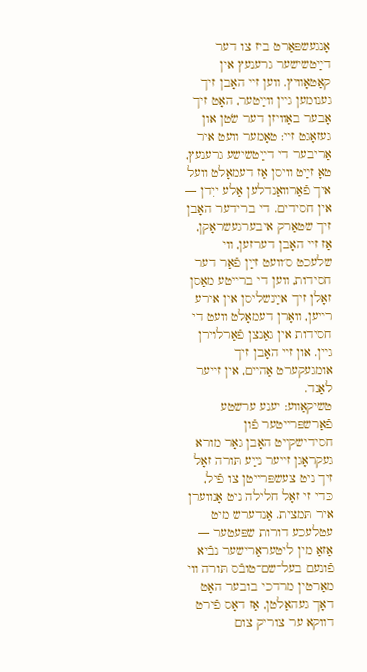אָנגעשפּאַרט ביז צו דער דײַטשישער גרענעץ אין קאַטאָװיץ. װען זײ האָבן זיך גענומען גײן װײַטער, האָט זיך אָבער באַװיזן דער שׂטן און געזאָגט זײ: טאָמער װעט איר אַריבער די דײַטשישע גרענעץ, טאָ זײַט װיסן אַז דעמאָלט װעל איך פֿאַרװאַנדלען אַלע ייִדן — אין חסידים. די ברידער האָבן זיך שטאַרק איבערגעשראָקן, אַז זײ האָבן דערזען, װי שלעכט ס׳װעט זײַן פֿאַר דער חסידות, װען די ברײטע מאַסן זאָלן זיך אײַנשליסן אין אירע רײען, װאָרן דעמאָלט װעט די חסידות אין גאַנצן פֿאַרלױרן גײן. און זײ האָבן זיך אומגעקערט אַהײם, אין זײער לאַנד.
טשיקאַװע: יענע ערשטע פֿאַרשפּרײטער פֿון חסידישקײט האָבן גאָר מורא געקראָגן זײער נײַע תּורה זאָל זיך ניט צעשפּרײטן צו פֿיל, כּדי זי זאָל חלילה ניט אָנװערן איר תּמצית. אַנדערש מיט עטלעכע דורות שפּעטער — אַזאַ מין ליטעראַרישער נבֿיא פֿונעם בעל־שם־טובֿס תּורה װי מאַרטין מרדכי בובער האָט דאָך געהאַלטן, אַז דאָס פֿירט דװקא ער צוריק צום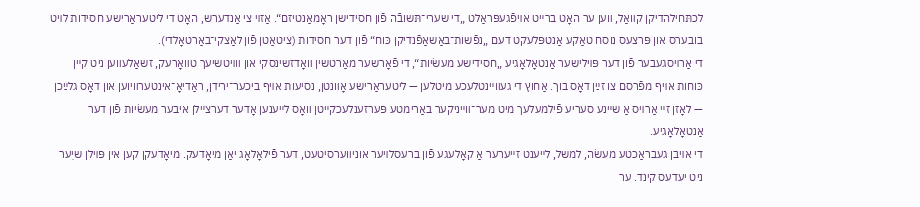לכתּחילהדיקן קװאַל, װען ער האָט ברײט אױפֿגעפּראַלט „די שערי־תּשובֿה פֿון חסידישן ראָמאַנטיזם“. אַזױ צי אַנדערש, האָט די ליטעראַרישע חסידות לױט בובערס און פּרצעס נוסח טאַקע אַנטפּלעקט דעם „נפֿשות־באַשאַפֿנדיקן כּוח“ פֿון דער חסידות (ציטאַטן פֿון לאַצקי־באַרטאָלדי).
די אַרױסגעבער פֿון דער פּױלישער אַנטאָלאָגיע „חסידישע מעשׂיות“, די פֿאָרשער מאַרטשין װאָדזשינסקי און װױטשיעך טװאָרעק, זשאַלעװען ניט קײן כּוחות אױף מפֿרסם צו זײַן דאָס בוך. אַחוץ די געװײנטלעכע מיטלען — ליטעראַרישע אָװנטן, נסיעות אױף ביכער־ירידן, ראַדיאָ־אינטערװיוען און דאָס גלײַכן — לאָזן זײ אַרױס אַ שײנע סעריע פֿילמעלעך מיט מער־װײניקער באַרימטע פּערזענלעכקײטן װאָס לײענען אָדער דערצײלן איבער מעשׂיות פֿון דער אַנטאָלאָגיע.
די אױבן געבראַכטע מעשׂה, למשל, לײענט זײערער אַ קאָלעגע פֿון ברעסלױער אוניװערסיטעט, דער פֿילאָלאָג יאַן מיאָדעק. מיאָדעקן קען אין פּױלן שיִער ניט יעדעס קינד. ער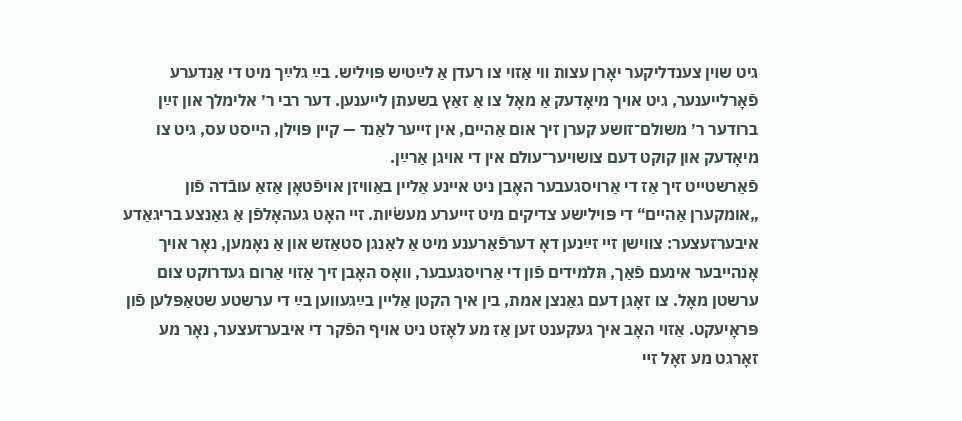גיט שױן צענדליקער יאָרן עצות װי אַזױ צו רעדן אַ לײַטיש פּױליש. בײַ גלײַך מיט די אַנדערע פֿאָרלײענער, גיט אױך מיאָדעק אַ מאָל צו אַ זאַץ בשעתן לײענען. דער רבי ר׳ אלימלך און זײַן ברודער ר׳ משולם־זושע קערן זיך אום אַהײם, אין זײער לאַנד — קײן פּױלן, הײסט עס, גיט צו מיאָדעק און קוקט דעם צושױער־עולם אין די אױגן אַרײַן.
פֿאַרשטײט זיך אַז די אַרױסגעבער האָבן ניט אײנע אַליין באַװיזן אױפֿטאָן אַזאַ עובֿדה פֿון „אומקערן אַהײם“ די פּױלישע צדיקים מיט זײערע מעשׂיות. זײ האָט געהאָלפֿן אַ גאַנצע בריגאַדע איבערזעצער: צװישן זײ זײַנען דאָ דערפֿאַרענע מיט אַ לאַנגן סטאַזש און אַ נאָמען, נאָר אױך אָנהײבער אינעם פֿאַך, תּלמידים פֿון די אַרױסגעבער, װאָס האָבן זיך אַזױ אַרום געדרוקט צום ערשטן מאָל. צו זאָגן דעם גאַנצן אמת, בין איך הקטן אַלײן בײַגעװען בײַ די ערשטע שטאַפּלען פֿון פּראָיעקט. אַזױ האָב איך געקענט זען אַז מע לאָזט ניט אױף הפֿקר די איבערזעצער, נאָר מע זאָרגט מע זאָל זײ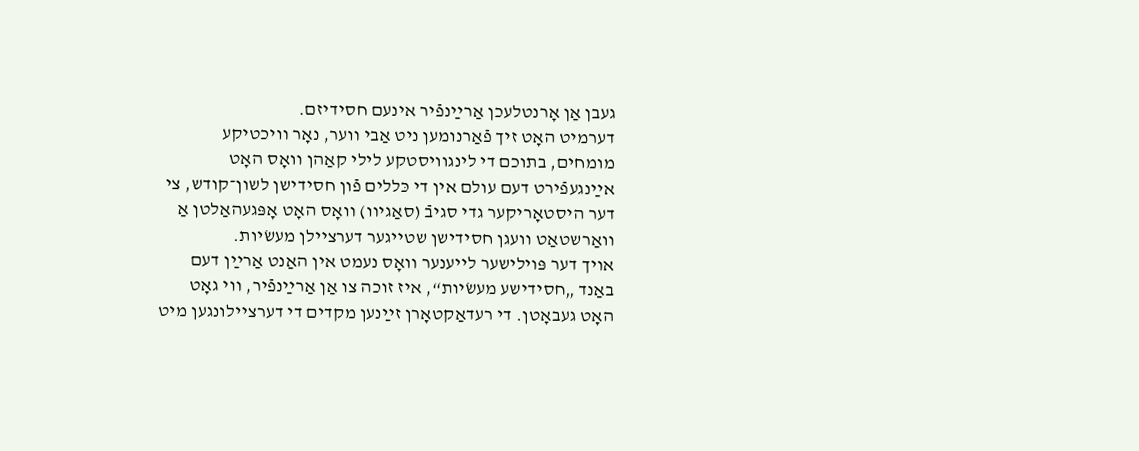געבן אַן אָרנטלעכן אַרײַנפֿיר אינעם חסידיזם.
דערמיט האָט זיך פֿאַרנומען ניט אַבי װער, נאָר װיכטיקע מומחים, בתוכם די לינגוויסטקע לילי קאַהן װאָס האָט אײַנגעפֿירט דעם עולם אין די כּללים פֿון חסידישן לשון־קודש, צי דער היסטאָריקער גדי סגיבֿ (סאַגיװ) װאָס האָט אָפּגעהאַלטן אַ װאַרשטאַט װעגן חסידישן שטײגער דערצײלן מעשׂיות.
אױך דער פּױלישער לײענער װאָס נעמט אין האַנט אַרײַן דעם באַנד „חסידישע מעשׂיות“, איז זוכה צו אַן אַרײַנפֿיר, װי גאָט האָט געבאָטן. די רעדאַקטאָרן זײַנען מקדים די דערצײלונגען מיט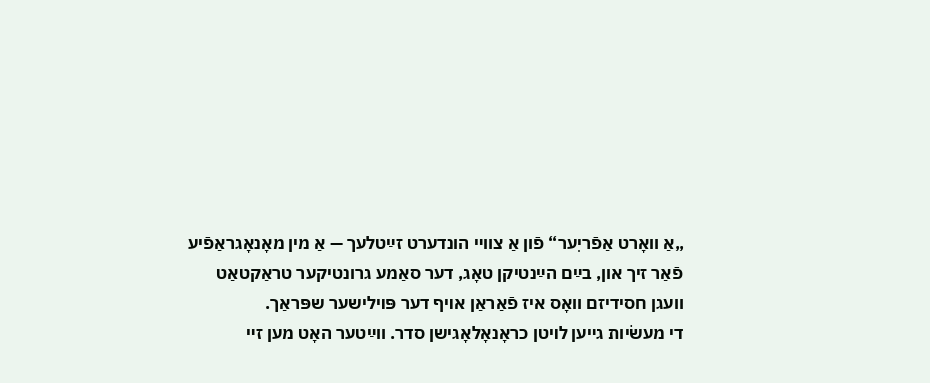„אַ װאָרט אַפֿריִער“ פֿון אַ צװײ הונדערט זײַטלעך — אַ מין מאָנאָגראַפֿיע פֿאַר זיך און, בײַם הײַנטיקן טאָג, דער סאַמע גרונטיקער טראַקטאַט װעגן חסידיזם װאָס איז פֿאַראַן אױף דער פּױלישער שפּראַך.
די מעשׂיות גײען לױטן כראָנאָלאָגישן סדר. װײַטער האָט מען זײ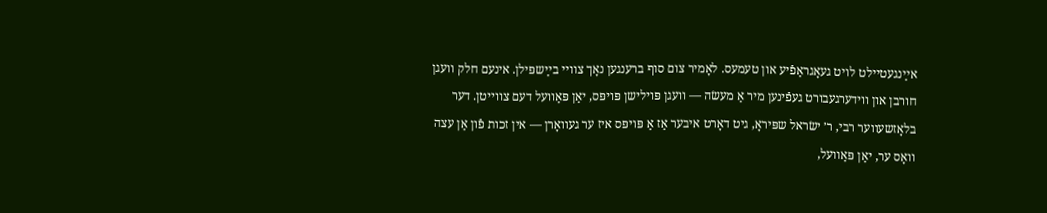אײַנגעטײלט לױט געאָגראַפֿיע און טעמעס. לאָמיר צום סוף ברענגען נאָך צװײ בײַשפּילן. אינעם חלק װעגן חורבן און װידערגעבורט געפֿינען מיר אַ מעשׂה — װעגן פּױלישן פּױפּס, יאַן פּאַװעל דעם צװײטן. דער בלאָזשעװער רבי, ר׳ ישׂראל שפּיראָ, גיט דאָרט איבער אַז אַ פּױפּס איז ער געװאָרן — אין זכות פֿון אַן עצה װאָס ער, יאַן פּאַװעל,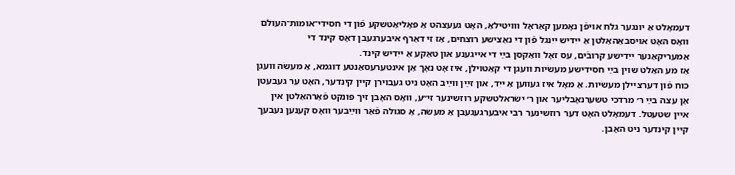דעמאָלט אַ יונגער גלח אױפֿן נאָמען קאַראָל װױטילאַ, האָט געעצהט אַ פּאָליאַטשקע פֿון די חסידי־אומות־העולם װאָס האָט אױסבאַהאַלטן אַ ייִדיש ייִנגל פֿון די נאַצישע רוצחים, אַז זי דאַרף איבערגעבן דאָס קינד די אַמעריקאַנער ייִדישע קרובֿים, עס זאָל װאַקסן בײַ די אײגענע און טאַקע אַ ייִדיש קינד.
אַז מע האַלט שױן בײַ חסידישע מעשׂיות װעגן די קאַטױלן, איז אָט נאָך אַן אינטערעסאַנטע דוגמא, אַ מעשׂה װעגן כּוח פֿון דערצײלן מעשׂיות. אַ מאָל איז געװען אַ ייִד, און זײַן װײַב האָט ניט געבױרן קײן קינדער, האָט ער געבעטן אַן עצה בײַ ר׳ מרדכי טשערנאָבליער און ר׳ ישׂראלטשקע רוזשינער זי״ע, װאָס האָבן זיך פּונקט פֿאַרהאַלטן אין אײן שטעטל. דעמאָלט האָט דער רוזשינער רבי איבערגעגעבן אַ מעשׂה, אַ סגולה פֿאַר װײַבער װאָס קענען נעבעך קײן קינדער ניט האָבן.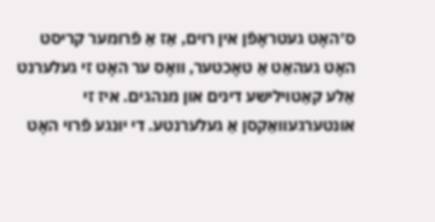ס׳האָט געטראָפֿן אין רױם, אַז אַ פֿרומער קריסט האָט געהאַט אַ טאָכטער, װאָס ער האָט זי געלערנט אַלע קאַטױלישע דינים און מנהגים. איז זי אונטערגעװאַקסן אַ געלערנטע. די יונגע פֿרױ האָט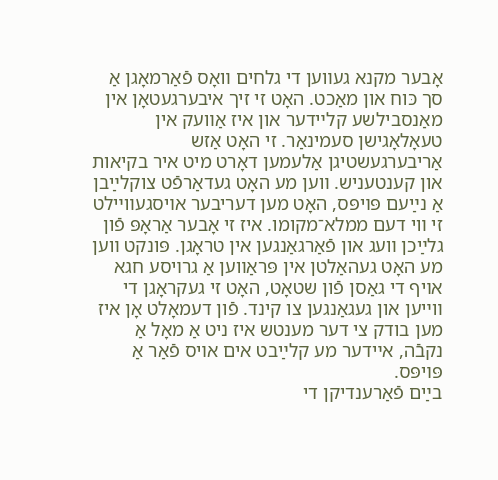אָבער מקנא געװען די גלחים װאָס פֿאַרמאָגן אַ סך כּוח און מאַכט. האָט זי זיך איבערגעטאָן אין מאַנסבילשע קלײדער און איז אַװעק אין טעאָלאָגישן סעמינאַר. זי האָט אַזש אַריבערגעשטיגן אַלעמען דאָרט מיט איר בקיאות און קענטעניש. װען מע האָט געדאַרפֿט צוקלײַבן אַ נײַעם פּױפּס, האָט מען דעריבער אױסגעװײלט זי װי דעם ממלא־מקומו. איז זי אָבער אַראָפּ פֿון גלײַכן װעג און פֿאַרגאַנגען אין טראָגן. פּונקט װען מע האָט געהאַלטן אין פּראַװען אַ גרױסע חגא אױף די גאַסן פֿון שטאָט, האָט זי געקראָגן די װײען און געגאַנגען צו קינד. פֿון דעמאָלט אָן איז מען בודק צי דער מענטש איז ניט אַ מאָל אַ נקבֿה, אײדער מע קלײַבט אים אױס פֿאַר אַ פּױפּס.
בײַם פֿאַרענדיקן די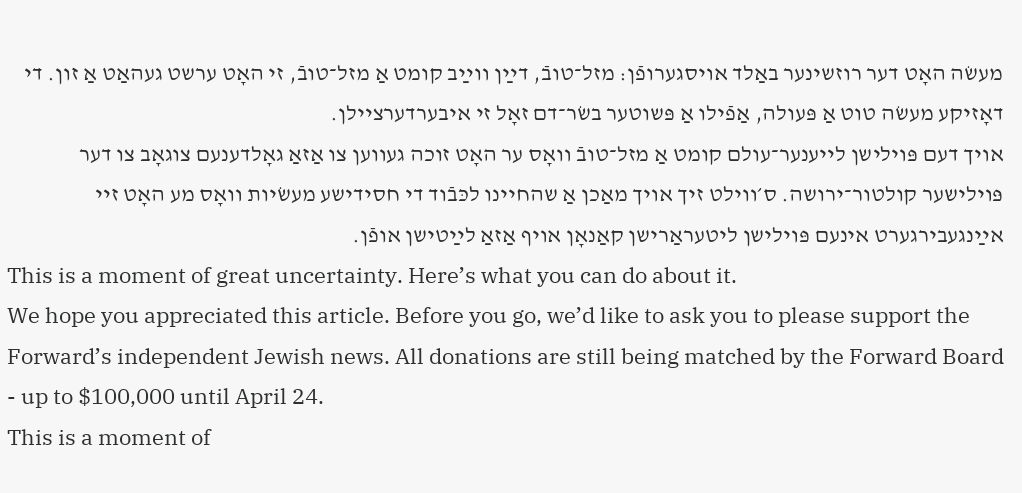מעשׂה האָט דער רוזשינער באַלד אױסגערופֿן: מזל־טובֿ, דײַן װײַב קומט אַ מזל־טובֿ, זי האָט ערשט געהאַט אַ זון. די דאָזיקע מעשׂה טוט אַ פּעולה, אַפֿילו אַ פּשוטער בשׂר־דם זאָל זי איבערדערצײלן.
אױך דעם פּױלישן לײענער־עולם קומט אַ מזל־טובֿ װאָס ער האָט זוכה געװען צו אַזאַ גאָלדענעם צוגאָב צו דער פּױלישער קולטור־ירושה. ס׳װילט זיך אױך מאַכן אַ שהחיינו לכּבֿוד די חסידישע מעשׂיות װאָס מע האָט זײ אײַנגעבירגערט אינעם פּױלישן ליטעראַרישן קאַנאָן אױף אַזאַ לײַטישן אופֿן.
This is a moment of great uncertainty. Here’s what you can do about it.
We hope you appreciated this article. Before you go, we’d like to ask you to please support the Forward’s independent Jewish news. All donations are still being matched by the Forward Board - up to $100,000 until April 24.
This is a moment of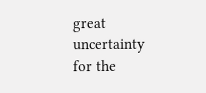great uncertainty for the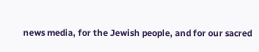news media, for the Jewish people, and for our sacred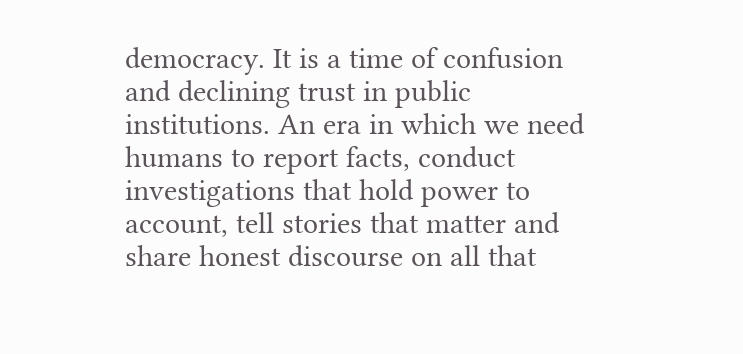democracy. It is a time of confusion and declining trust in public institutions. An era in which we need humans to report facts, conduct investigations that hold power to account, tell stories that matter and share honest discourse on all that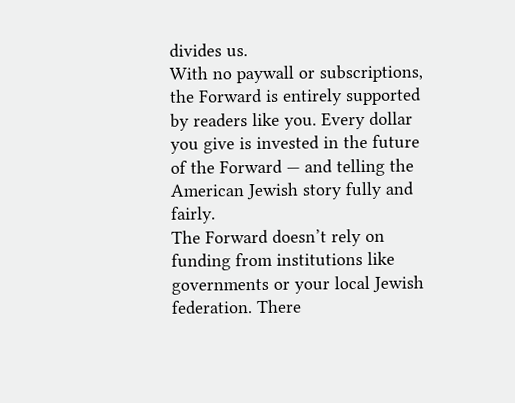divides us.
With no paywall or subscriptions, the Forward is entirely supported by readers like you. Every dollar you give is invested in the future of the Forward — and telling the American Jewish story fully and fairly.
The Forward doesn’t rely on funding from institutions like governments or your local Jewish federation. There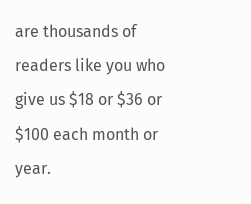are thousands of readers like you who give us $18 or $36 or $100 each month or year.